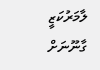ލާމަރުކަޒީ ގާނޫނަށް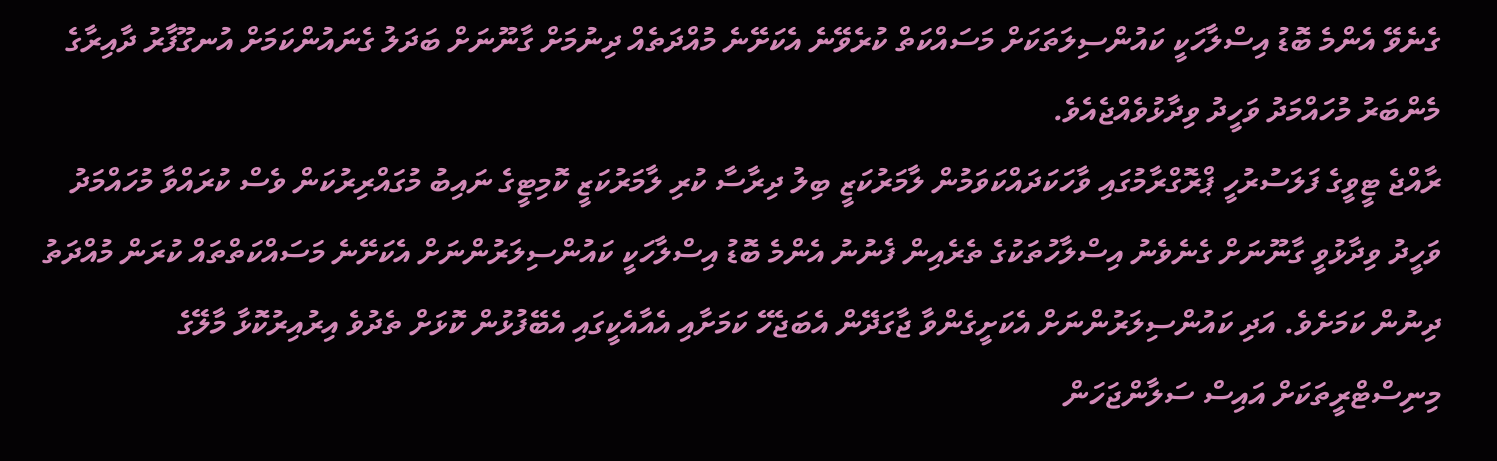ގެނެވޭ އެންމެ ބޮޑު އިސްލާހަކީ ކައުންސިލަތަކަށް މަސައްކަތް ކުރެވޭނެ އެކަށޭނެ މުއްދަތެއް ދިނުމަށް ގާނޫނަށް ބަދަލު ގެނައުންކަމަށް އުނގޫފާރު ދާއިރާގެ މެންބަރު މުހައްމަދު ވަހީދު ވިދާޅުވެއްޖެއެވެ.
ރާއްޖެ ޓީވީގެ ފަލަސުރުހީ ޕްރޮގްރާމުގައި ވާހަކަދައްކަވަމުން ލާމަރުކަޒީ ބިލު ދިރާސާ ކުރި ލާމަރުކަޒީ ކޮމިޓީގެ ނައިބު މުގައްރިރުކަން ވެސް ކުރައްވާ މުހައްމަދު ވަހީދު ވިދާޅުވީ ގާނޫނަށް ގެނެވެނު އިސްލާހުތަކުގެ ތެރެއިން ފެނުނު އެންމެ ބޮޑު އިސްލާހަކީ ކައުންސިލަރުންނަށް އެކަށޭނެ މަސައްކަތްތައް ކުރަން މުއްދަތު ދިނުން ކަމަށެވެ. އަދި ކައުންސިލަރުންނަށް އެކަށީގެންވާ ޖާގަދޭން އެބަޖެހޭ ކަމަށާއި އެއާއެކީގައި އެބޭފުޅުން ކޮޅަށް ތެދުވެ އިރުއިރުކޮޅާ މާލޭގެ މިނިސްޓްރީތަކަށް އައިސް ސަލާންޖަހަން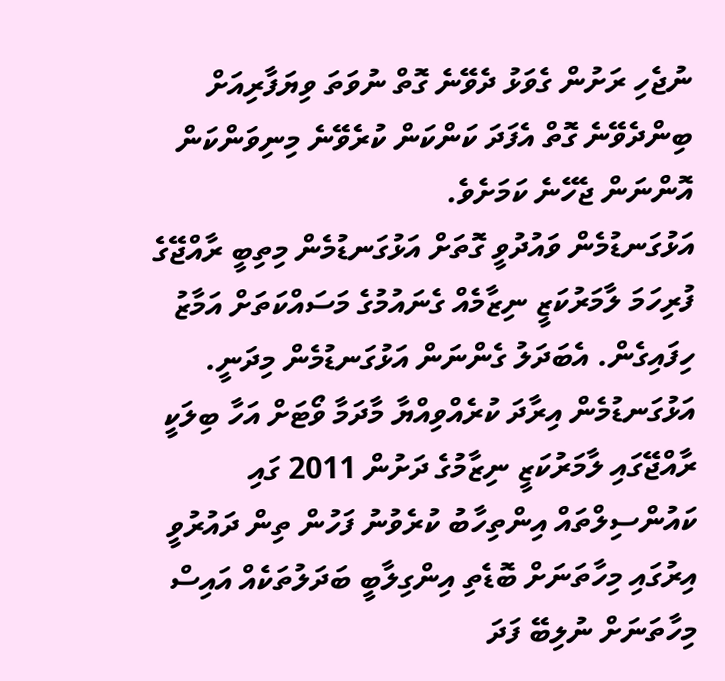ނުޖެހި ރަށުން ގެވަޅު ދެވޭނެ ގޮތް ނުވަތަ ވިޔަފާރިއަށް ބިންދެވޭނެ ގޮތް އެފަދަ ކަންކަން ކުރެވޭނެ މިނިވަންކަން އޮންނަން ޖެހޭނެ ކަމަށެވެ.
އަޅުގަނޑުމެން ވައުދުވީ ގޮތަށް އަޅުގަނޑުމެން މިތިބީ ރާއްޖޭގެ ފުރިހަމަ ލާމަރުކަޒީ ނިޒާމެއް ގެނައުމުގެ މަސައްކަތަށް އަމާޒު ހިފައިގެން. އެބަދަލު ގެންނަން އަޅުގަނޑުމެން މިދަނީ. އަޅުގަނޑުމެން އިރާދަ ކުރެއްވިއްޔާ މާދަމާ ވޯޓަށް އަހާ ބިލަކީ ރާއްޖޭގައި ލާމަރުކަޒީ ނިޒާމުގެ ދަށުން 2011 ގައި ކައުންސިލްތައް އިންތިހާބު ކުރެވުނު ފަހުން ތިން ދައުރުވީ އިރުގައި މިހާތަނަށް ބޮޑެތި އިންގިލާބީ ބަދަލުތަކެއް އައިސް މިހާތަނަށް ނުލިބޭ ފަދަ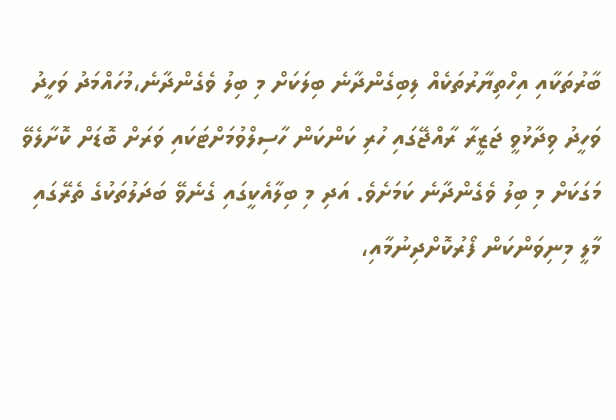ބާރުތަކާއި އިހްތިޔާރުތަކެއް ލިބިގެންދާނެ ބިލަކަށް މި ބިލު ވެގެންދާނެ،މުހައްމަދު ވަހީދު
ވަހީދު ވިދާޅުވީ ޖަޒީރާ ރާއްޖޭގައި ހުރި ކަންކަން ހާސިލްވުމަށްޓަކައި ވަރަށް ބޮޑަށް ކޮށާލެވޭ މަގަކަށް މި ބިލު ވެގެންދާނެ ކަމަށެވެ. އަދި މި ބިލާއެކީގައި ގެނެވޭ ބަދަލުތަކުގެ ތެރޭގައި މާލީ މިނިވަންކަން ފޯރުކޮށްދިނުމާއި،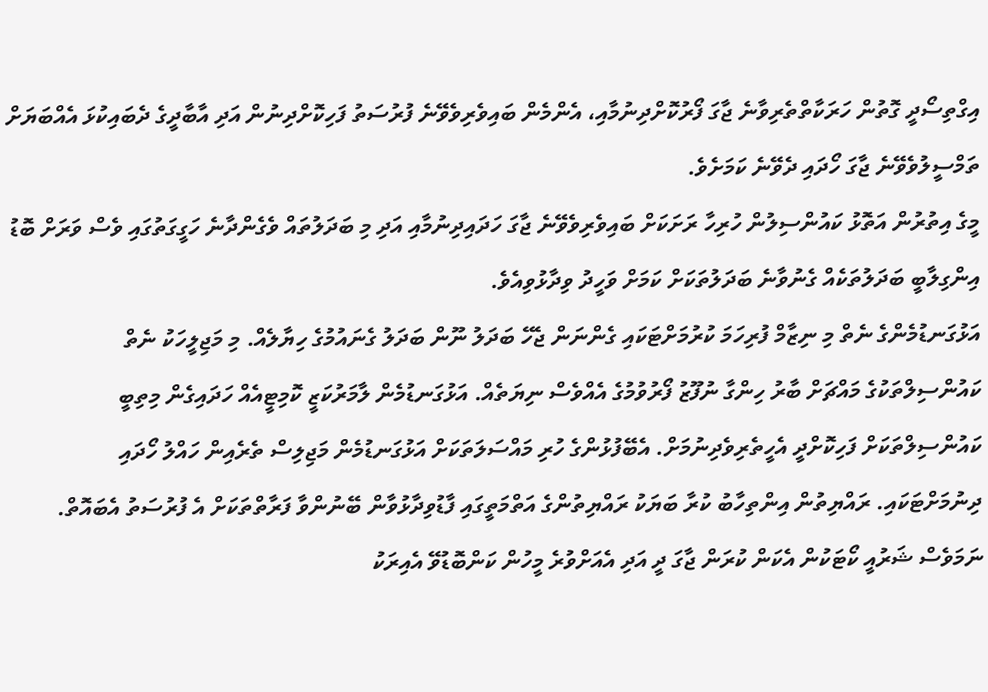އިގްތިސޯދީ ގޮތުން ހަރަކާތްތެރިވާނެ ޖާގަ ފޯރުކޮށްދިނުމާއި، އެންމެން ބައިވެރިވެވޭނެ ފުރުސަތު ފަހިކޮށްދިނުން އަދި އާބާދީގެ ދެބައިކުޅަ އެއްބަޔަށް ތަމްސީލުވެވޭނެ ޖާގަ ހޯދައި ދެވޭނެ ކަމަށެވެ.
މީގެ އިތުރުން އަތޮޅު ކައުންސިލުން ހުރިހާ ރަށަކަށް ބައިވެރިވެވޭނެ ޖާގަ ހަދައިދިނުމާއި އަދި މި ބަދަލުތައް ވެގެންދާނެ ހަގީގަތުގައި ވެސް ވަރަށް ބޮޑު އިންގިލާބީ ބަދަލުތަކެއް ގެނުވާނެ ބަދަލުތަކަށް ކަމަށް ވަހީދު ވިދާޅުވިއެވެ.
އަޅުގަނޑުމެންގެ ނެތް މި ނިޒާމް ފުރިހަމަ ކުރުމަށްޓަކައި ގެންނަން ޖެހޭ ބަދަލު ނޫން ބަދަލު ގެނައުމުގެ ހިޔާލެއް. މި މަޖިލީހަކު ނެތް ކައުންސިލްތަކުގެ މައްޗަށް ބާރު ހިންގާ ނުފޫޒު ފޯރުވުމުގެ އެއްވެސް ނިޔަތެއް. އަޅުގަނޑުމެން ލާމަރުކަޒީ ކޮމިޓީއެއް ހަދައިގެން މިތިބީ ކައުންސިލްތަކަށް ފަހިކޮށްދީ އެހީތެރިވެދިނުމަށް. އެބޭފުޅުންގެ ހުރި މައްސަލަތަކަށް އަޅުގަނޑުމެން މަޖިލިސް ތެރެއިން ހައްލު ހޯދައި ދިނުމަށްޓަކައި. ރައްޔިތުން އިންތިހާބު ކުރާ ބަޔަކު ރައްޔިތުންގެ އަތްމަތީގައި ފާޑުވިދާޅުވާން ބޭނުންވާ ފަރާތްތަކަށް އެ ފުރުސަތު އެބައޮތް. ނަމަވެސް ޝަރުއީ ކޯޓަކުން އެކަން ކުރަން ޖާގަ ދީ އަދި އެއަށްވުރެ މީހުން ކަންބޮޑުވޭ އެއިރަކު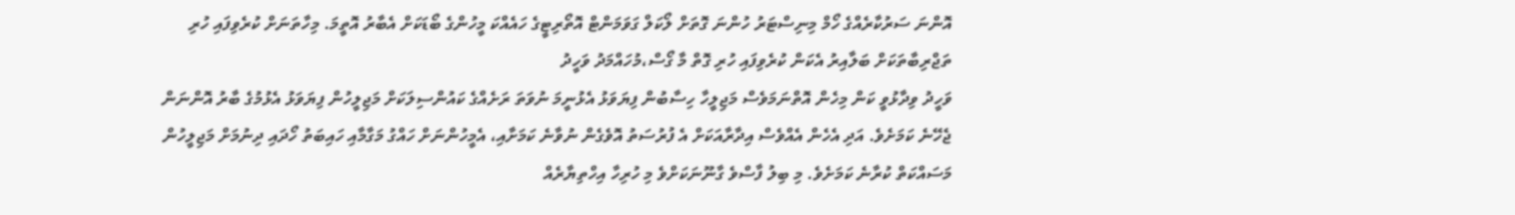އޮންނަ ސަރުކާރެއްގެ ހޯމް މިނިސްޓަރު ހުންނަ ގޮތަށް ލޯކަލް ގަވަމަންޓް އޮތޯރިޓީގެ ހައެއްކަ މީހުންގެ ބޯޑަކަށް އެބާރު އޮތީމަ. މިހާތަނަށް ކުރެވިފައި ހުރި ތަޖްރިބާތަކަށް ބަލާއިރު އެކަން ކުރެވިފައި ހުރި ގޮތް މާ ގޯސް،މުހައްމަދު ވަހީދު
ވަހީދު ވިދާޅުވީ ކަން މިހެން އޮތްނަމަވެސް މަޖިލީހާ ހިސާބުން ފިޔަވަޅު އެޅުނީމަ ނުވަތަ ރަށެއްގެ ކައުންސިލަކަށް މަޖިލީހުން ފިޔަވަޅު އެޅުމުގެ ބާރު އޮންނަން ޖެހޭނެ ކަމަށެވެ. އަދި އެހެން އެއްވެސް އިދާރާއަކަށް އެ ފުރުސަތު އޮވެގެން ނުވާނެ ކަމަށާއި، އެމީހުންނަށް ހައްގު މަގާމާއި ހައިބަތު ހޯދައި ދިނުމަށް މަޖިލީހުން މަސައްކަތް ކުރާނެ ކަމަށެވެ. މި ބިލު ފާސްވެ ގާނޫނަކަށްވެ މި ހުރިހާ އިހްތިޔާރެއް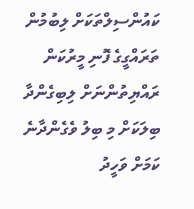ކައުންސިލްތަކަށް ލިބުމުން ތަރައްގީގެ ފޮނި މީރުކަން ރައްޔިތުންނަށް ލިބިގެންދާ ބިލަކަށް މި ބިލު ވެގެންދާނެ ކަމަށް ވަހީދު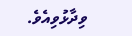ވިދާޅުވިއެވެ.